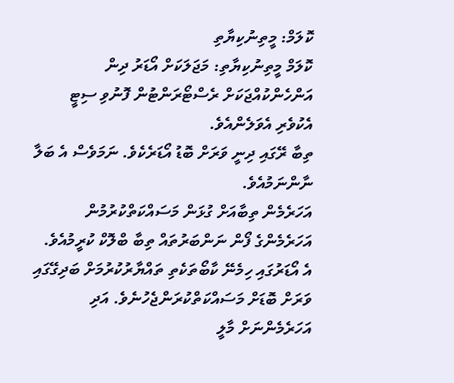ކޮލަމް: މީތިނުކިޔާތި
ކޮލަމް މީތިނުކިޔާތި: މަޖަލަކަށް އޯޑަރު ދިން އަންހެންކުއްޖަކަށް ރެސްޓޯރަންޓުން ފޮނުވި ސިޓީ
އެކުވެރި އެވަލެންއެވެ.
ތިބާ ރޭގައި ދިނީ ވަރަށް ބޮޑު އޯޑަރެކެވެ. ނަމަވެސް އެ ބަލާ ނާންނަމުއެވެ.
އަހަރެމެން ތިބާއަށް ގުޅަން މަސައްކަތްކުރުމުން އަހަރެމެންގެ ފޯން ނަންބަރުތައް ތިބާ ބްލޮކް ކުރީމުއެވެ.
އެ އޯޑަރުގައި ހިމެނޭ ކާބޯތަކެތި ތައްޔާރުކުރުމަށް ބަދިގޭގައި ވަރަށް ބޮޑަށް މަސައްކަތްކުރަންޖެހުނެވެ. އަދި އަހަރެމެންނަށް މާލީ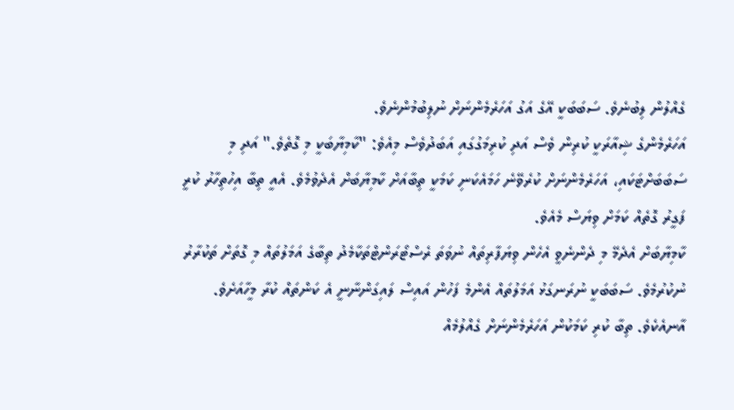ގެއްލުން ލިބުނެވެ. ސަބަބަކީ އޭގެ އަގު އަހަރެމެންނަށް ނުލިބުމުންނެވެ.
އަހަރެމެންގެ ޝިއާރަކީ ކުރިން ވެސް އަދި ކުރިމަގުގައި އަބަދުވެސް މިއެވެ: "ކާމިޔާބަކީ މި ގޮތެވެ." އަދި މި ސަބަބަށްޓަކައި، އަހަރެމެންނަށް ކުރެވޭނެ ހަމައެކަނި ކަމަކީ ތިބާއަށް ކާމިޔާބަށް އެދެވުމެވެ. އެއީ ތިބާ އިހުތިހާރު ކުރީ ފަގީރު ގޮތެއް ކަމަށް ވިޔަސް މެއެވެ.
ކާމިޔާބަށް އެދެމޭ މި ދެންނެވީ އެހެން ވިޔަފާރިތައް ނުވަތަ ރެސްޓޯރަންޓްތަކާމެދު ތިބާގެ އަމަލުތައް މި ގޮތަށް ތަކުރާރު ނުކުރުމެވެ. ސަބަބަކީ ނުރަނގަޅު އަމަލުތައް އެންމެ ފަހުން އައިސް ލައިގަންނާނީ އެ ކަންތައް ކުރާ މީހާއަށެވެ.
އާނއެކެވެ. ތިބާ ކުރި ކަމަކުން އަހަރެމެންނަށް ގެއްލުމެއް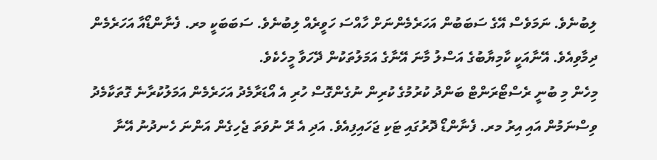ލިބުނެވެ. ނަމަވެސް އޭގެ ސަބަބުން އަހަރެމެންނަށް ހާއްސަ ހަވީރެއް ލިބުނެވެ. ސަބަބަކީ މރ. ފެނާންޑޯއާ އަހަރެމެން ދިމާވިއެވެ. އޭނާއަކީ ކާމިޔާބުގެ އަސްލު މާނަ އޭނާގެ އަމަލުތަކުން ދޭހަވާ މީހެކެވެ.
މިހެން މި ބުނީ ރެސްޓޯރަންޓް ބަންދު ކުރުމުގެ ކުރިން ނުގެންގޮސް ހުރި އެ އޯޑަރާމެދު އަހަރެމެން އަމަލުކުރާނެ ގޮތަކާމެދު ވިސްނަމުން އައި އިރު މރ. ފެނާންޑޯ ދޮރުގައި ޓަކި ޖަހައިފިއެވެ. އަދި އެ ރޭ ނުވަތަ ޖެހިގެން އަންނަ ހެނދުނު އޭނާ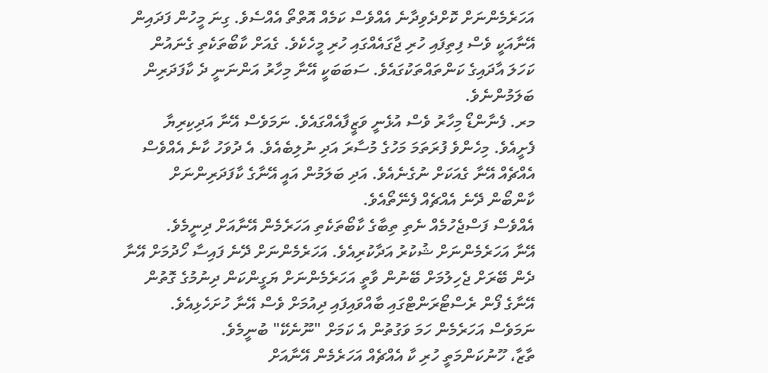އަހަރެމެންނަށް ކޮށްދެވިދާނެ އެއްވެސް ކަމެއް އޮތްތޯ އެއްސެވެ. ގިނަ މީހުން ފަދައިން އޭނާއަކީ ވެސް ފިތިފައި ހުރި ޖާގައެއްގައި ހުރި މީހެކެވެ. ގެއަށް ކާބޯތަކެތި ގެނައުން ކަހަލަ އާދައިގެ ކަންތައްތަކުގައެވެ. ސަބަބަކީ އޭނާ މިހާރު އަންނަނީ ދެ ކާފަދަރިން ބަލަމުންނެވެ.
މރ. ފެނާންޑޯ މިހާރު ވެސް އުޅެނީ ވަޒީފާއެއްގައެވެ. ނަމަވެސް އޭނާ އަދިކިރިޔާ ފެށީއެވެ. މިހެންވެ ފުރަތަމަ މަހުގެ މުސާރަ އަދި ނުލިބެއެވެ. އެ ދުވަހު ކާނެ އެއްވެސް އެއްޗެއް އޭނާ ގެއަކަށް ނުގެނެއެވެ. އަދި ބަލަމުން އައީ އޭނާގެ ކާފަދަރިންނަށް ކާންބޯން ދޭނެ އެއްޗެއް ފެނޭތޯއެވެ.
އެއްވެސް ފަސްޖެހުމެއް ނެތި ތިބާގެ ކާބޯތަކެތި އަހަރެމެން އޭނާއަށް ދިނީމެވެ.
އޭނާ އަހަރެމެންނަށް ޝުކުރު އަދާކުރިއެވެ. އަހަރެމެންނަށް ދޭނެ ފައިސާ ހޯދުމަށް އޭނާ ދެން ބޭރަށް ޖެހިލުމަށް ބޭނުން ވާތީ އަހަރެމެންނަށް ޔަގީންކަން ދިނުމުގެ ގޮތުން އޭނާގެ ފޯން ރެސްޓޯރަންޓްގައި ބާއްވައިފައި ދިއުމަށް ވެސް އޭނާ ހުށަހެޅިއެވެ. ނަމަވެސް އަހަރެމެން ހަމަ ވަގުތުން އެ ކަމަށް "ނޫނެކޭ" ބުނީމެވެ.
ތާޒާ، ހޫނުކަންމަތީ ހުރި ކާ އެއްޗެއް އަހަރެމެން އޭނާއަށް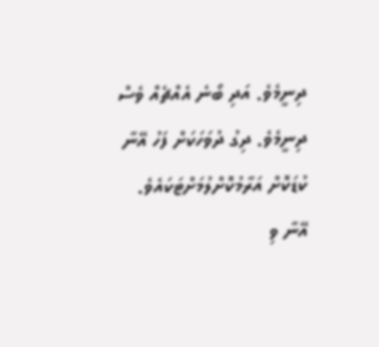ދިނީމެވެ. އަދި ބޯނެ އެއްޗެއް ވެސް ދިނީމެވެ. ދިގު ދުވަހަކަށް ފަހު އޭނާ ކުޑަކޮށް އަރާމުކޮށްލުމަށްޓަކައެވެ.
އޭނާ ވި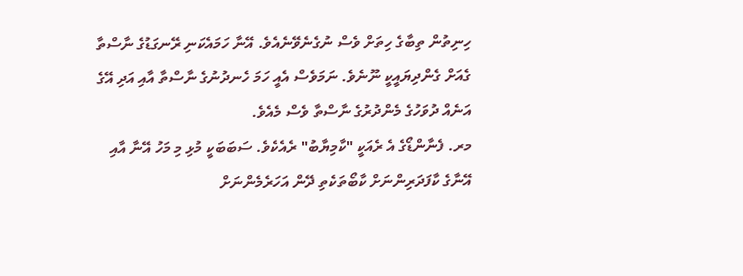ހިނިތުން ތިބާގެ ހިތަށް ވެސް ނުގެނެވޭނެއެވެ. އޭނާ ހަމައެކަނި ރޭނގަޑުގެ ނާސްތާ ގެއަށް ގެންދިޔައީކީ ނޫނެވެ. ނަމަވެސް އެއީ ހަމަ ހެނދުނުގެ ނާސްތާ އާއި އަދި އޭގެ އަނެއް ދުވަހުގެ މެންދުރުގެ ނާސްތާ ވެސް މެއެވެ.
މރ. ފެނާންޑޯގެ އެ ރެއަކީ "ކާމިޔާބު" ރެއެކެވެ. ސަބަބަކީ މުޅި މި މަހު އޭނާ އާއި އޭނާގެ ކާފަދަރިންނަށް ކާބޯތަކެތި ދޭން އަހަރެމެންނަށް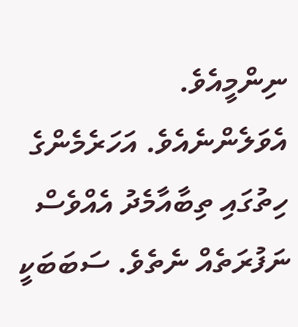ނިންމީއެވެ.
އެވަލެންނެއެވެ. އަހަރެމެންގެ ހިތުގައި ތިބާއާމެދު އެއްވެސް ނަފުރަތެއް ނެތެވެ. ސަބަބަކީ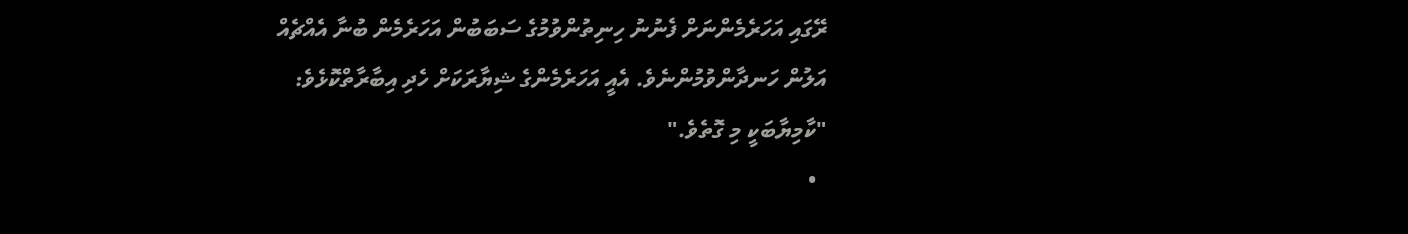ރޭގައި އަހަރެމެންނަށް ފެނުނު ހިނިތުންވުމުގެ ސަބަބުން އަހަރެމެން ބުނާ އެއްޗެއް އަލުން ހަނދާންވުމުންނެވެ. އެއީ އަހަރެމެންގެ ޝިޔާރަކަށް ހެދި އިބާރާތްކޮޅެވެ: "ކާމިޔާބަކީ މި ގޮތެވެ."
  •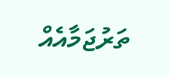ތަރުޖަމާއެއް